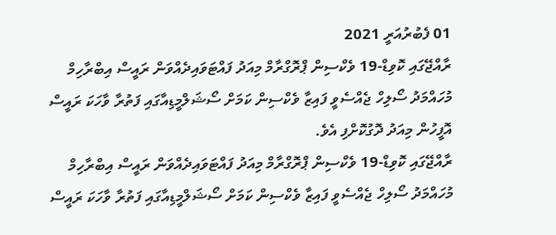01 ފެބުރުއަރީ 2021
ރާއްޖޭގައި ކޮވިޑް-19 ވެކްސިން ޕްރޮގްރާމް މިއަދު ފައްޓަވައިދެއްވަން ރައީސް އިބްރާހިމް މުހައްމަދު ސޯލިހް ޖެއްސެވީ ފައިޒާ ވެކްސިން ކަމަށް ސޯޝަލްމީޑިއާގައި ފަތުރާ ވާހަކަ ރައީސް އޮފީހުން މިއަދު ދޮގުކޮށްފި އެވެ.
ރާއްޖޭގައި ކޮވިޑް-19 ވެކްސިން ޕްރޮގްރާމް މިއަދު ފައްޓަވައިދެއްވަން ރައީސް އިބްރާހިމް މުހައްމަދު ސޯލިހް ޖެއްސެވީ ފައިޒާ ވެކްސިން ކަމަށް ސޯޝަލްމީޑިއާގައި ފަތުރާ ވާހަކަ ރައީސް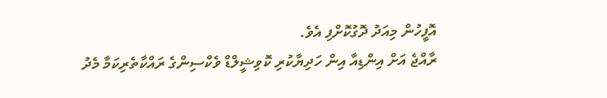އޮފީހުން މިއަދު ދޮގުކޮށްފި އެވެ.
ރާއްޖެ އަށް އިންޑިއާ އިން ހަދިޔާކުރި ކޮވިޝީލްޑް ވެކްސިންގެ ރައްކާތެރިކަމާ މެދު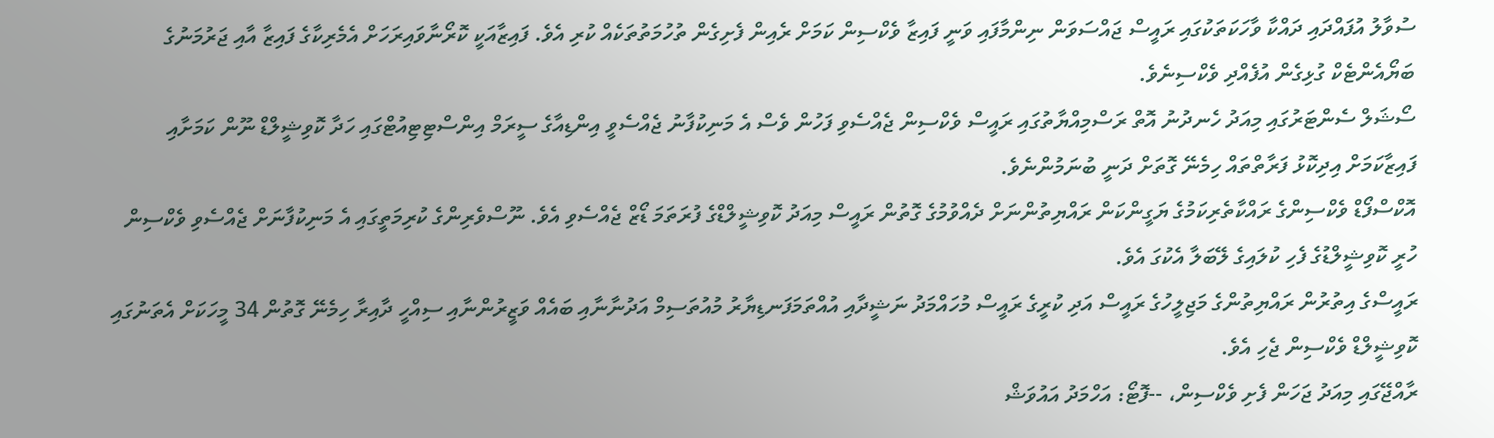ސުވާލު އުފައްދައި ދައްކާ ވާހަކަތަކުގައި ރައީސް ޖައްސަވަން ނިންމާފައި ވަނީ ފައިޒާ ވެކްސިން ކަމަށް ރެއިން ފެށިގެން ތުހުމަތުތަކެއް ކުރި އެވެ. ފައިޒާއަކީ ކޮރޯނާވައިރަހަށް އެމެރިކާގެ ފައިޒާ އާއި ޖަރުމަނުގެ ބަޔޯއެންޓެކް ގުޅިގެން އުފެއްދި ވެކްސިނެވެ.
ސޯޝަލް ސެންޓަރުގައި މިއަދު ހެނދުނު އޮތް ރަސްމިއްޔާތުގައި ރައީސް ވެކްސިން ޖެއްސެވި ފަހުން ވެސް އެ މަނިކުފާނު ޖެއްސެވީ އިންޑިއާގެ ސީރަމް އިންސްޓިޓިއުޓްގައި ހަދާ ކޮވިޝީލްޑް ނޫން ކަމަށާއި ފައިޒާކަމަށް އިދިކޮޅު ފަރާތްތައް ހިމެނޭ ގޮތަށް ދަނީ ބުނަމުންނެވެ.
އޮކްސްފޯޑް ވެކްސިންގެ ރައްކާތެރިކަމުގެ ޔަގީންކަން ރައްޔިތުންނަށް ދެއްވުމުގެ ގޮތުން ރައީސް މިއަދު ކޮވިޝީލްޑްގެ ފުރަތަމަ ޑޯޒް ޖެއްސެވި އެވެ. ނޫސްވެރިންގެ ކުރިމަތީގައި އެ މަނިކުފާނަށް ޖެއްސެވި ވެކްސިން ހުރީ ކޮވިޝީލްޑުގެ ފެހި ކުލައިގެ ލޭބަލާ އެކުގަ އެވެ.
ރައީސްގެ އިތުރުން ރައްޔިތުންގެ މަޖިލީހުގެ ރައީސް އަދި ކުރީގެ ރައީސް މުހައްމަދު ނަޝީދާއި އުއްތަމަފަނޑިޔާރު މުއުތަސިމް އަދުނާނާއި ބައެއް ވަޒީރުންނާއި ސިއްހީ ދާއިރާ ހިމެނޭ ގޮތުން 34 މީހަކަށް އެތަނުގައި ކޮވިޝީލްޑް ވެކްސިން ޖެހި އެވެ.
ރާއްޖޭގައި މިއަދު ޖަހަން ފެށި ވެކްސިން، --ފޮޓޯ: އަހްމަދު އައުވަޝް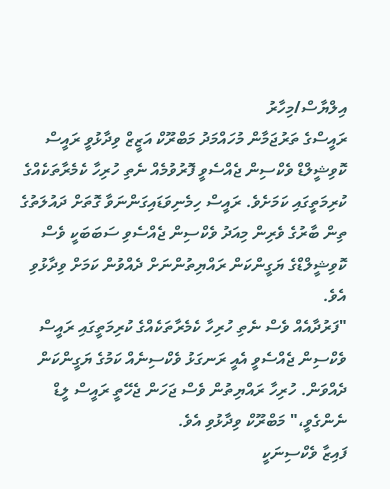އިލްޔާސް/މިހާރު
ރައީސްގެ ތަރުޖަމާން މުހައްމަދު މަބްރޫކް އަޒީޒް ވިދާޅުވީ ރައީސް ކޮވިޝީލްޑް ވެކްސިން ޖެއްސެވީ ފޮރުވުމެއް ނެތި ހުރިހާ ކެމެރާތަކެއްގެ ކުރިމަތީގައި ކަމަށެވެ. ރައީސް ހިމެނިވަޑައިގަންނަވާ ގޮތަށް ދައުލަތުގެ ތިން ބާރުގެ ވެރިން މިއަދު ވެކްސިން ޖެއްސެވި ސަބަބަކީ ވެސް ކޮވިޝީލްޑްގެ ޔަގީންކަން ރައްޔިތުންނަށް ދެއްވުން ކަމަށް ވިދާޅުވި އެވެ.
"ފަރުދާއެއް ވެސް ނެތި ހުރިހާ ކެމެރާތަކެއްގެ ކުރިމަތީގައި ރައީސް ވެކްސިން ޖެއްސެވީ އެއީ ރަނގަޅު ވެކްސިނެއް ކަމުގެ ޔަގީންކަން ދެއްވަން. ހުރިހާ ރައްޔިތުން ވެސް ޖަހަން ޖެހޭތީ ރައީސް ލީޑް ނެންގެވީ،" މަބްރޫކް ވިދާޅުވި އެވެ.
ފައިޒާ ވެކްސިނަކީ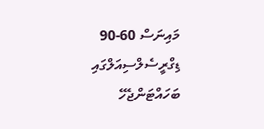މައިނަސް 60-90 ޑިގްރީސެލްސިއަލްގައި ބަހައްޓަންޖެހޭ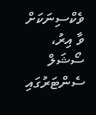ވެކްސިނަކަށް ވާ އިރު، ސޯޝަލް ސެންޓަރުގައި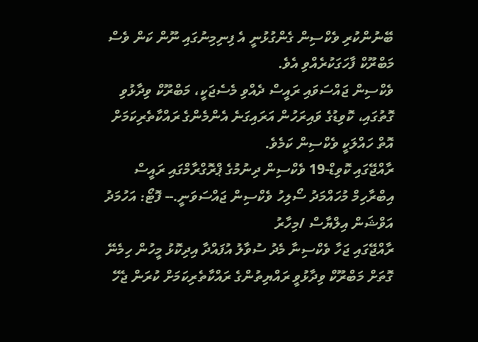ބޭނުންކުރި ވެކްސިން ގެންގުޅުނީ އެ ފިނިމިނުގައި ނޫން ކަން ވެސް މަބްރޫކް ފާހަގަކުރެއްވި އެވެ.
ވެކްސިން ޖައްސަވައި ރައީސް ދެއްވި މެސެޖަކީ، މަބްރޫކް ވިދާޅުވި ގޮތުގައި، ކޮވިޑުގެ ވައިރަހުން އަރައިގަނެ އެންމެންގެ ރައްކާތެރިކަމަށް އޮތް ހައްލަކީ ވެކްސިން ކަމެވެ.
ރާއްޖޭގައި ކޮވިޑް-19 ވެކްސިން ދިނުމުގެ ޕްރޮގްރާމްގައި ރައީސް އިބްރާހިމް މުހައްމަދު ސޯލިހު ވެކްސިން ޖައްސަވަނީ.-- ފޮޓޯ: އަހުމަދު އަވްޝަން އިލްޔާސް /މިހާރު
ރާއްޖޭގައި ޖަހާ ވެކްސިނާ މެދު ސުވާލު އުފައްދާ އިދިކޮޅު މީހުން ހިމެނޭ ގޮތަށް މަބްރޫކް ވިދާޅުވީ ރައްޔިތުންގެ ރައްކާތެރިކަމަށް ކުރަން ޖެހޭ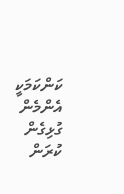ކަންކަމަކީ އެންމެން ގުޅިގެން ކުރަން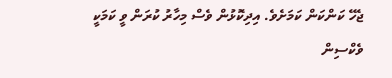ޖެހޭ ކަންކަން ކަމަށެވެ. އިދިކޮޅުން ވެސް މިހާރު ކުރަން ވީ ކަމަކީ ވެކްސިން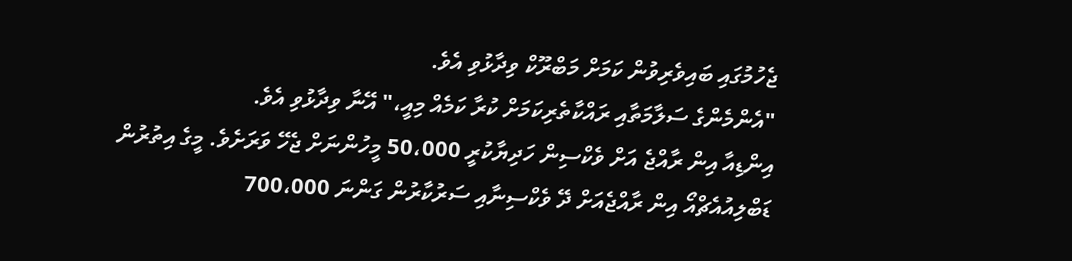ޖެހުމުގައި ބައިވެރިވުން ކަމަށް މަބްރޫކް ވިދާޅުވި އެވެ.
"އެންމެންގެ ސަލާމަތާއި ރައްކާތެރިކަމަށް ކުރާ ކަމެއް މިއީ،" އޭނާ ވިދާޅުވި އެވެ.
އިންޑިއާ އިން ރާއްޖެ އަށް ވެކްސިން ހަދިޔާކުރީ 50،000 މީހުންނަށް ޖެހޭ ވަރަށެވެ. މީގެ އިތުރުން ޑަބްލިއުއެޗްއޯ އިން ރާއްޖެއަށް ދޭ ވެކްސިނާއި ސަރުކާރުން ގަންނަ 700،000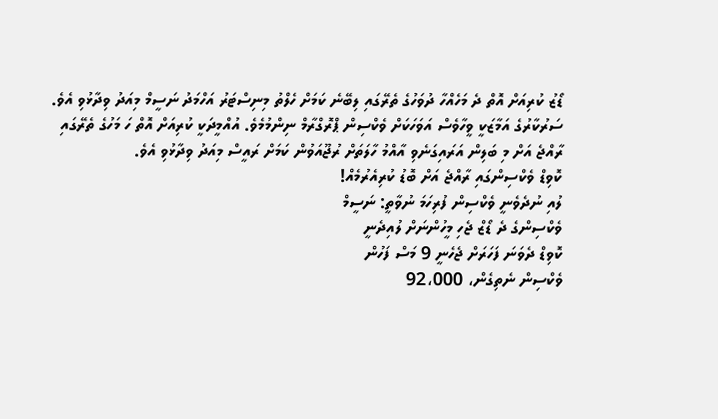ޑޯޒު ކުރިއަށް އޮތް ދެ މަހެއްހާ ދުވަހުގެ ތެރޭގައި ލިބޭނެ ކަމަށް ހެލްތު މިނިސްޓަރު އަހްމަދު ނަސީމް މިއަދު ވިދާޅުވި އެވެ.
ސަރުކާރުގެ އަމާޒަކީ ވީހާވެސް އަވަހަކަށް ވެކްސިން ޕްރޮގްރާމް ނިންމުމެވެ. އުއްމީދަކީ ކުރިއަށް އޮތް ހަ މަހުގެ ތެރޭގައި ރާއްޖެ އަށް މި ބަލިން އަރައިގަނެވި އާއްމު ހާލަތަށް ރުޖޫއަވުން ކަމަށް ރައީސް މިއަދު ވިދާޅުވި އެވެ.
ކޮވިޑް ވެކްސިންގައި ރާއްޖެ އަށް ބޮޑު ކުރިއެރުމެއް!
ލުއި ނުދެވެނީ ވެކްސިން ފުރިހަމަ ނުވާތީ: ނަސީމް
ވެކްސިންގެ ދެ ޑޯޒް ޖެހި މީހުންނަށް ލުއިދެނީ
ކޮވިޑް ދެވަނަ ފަހަރަށް ޖެހެނީ 9 މަސް ފަހުން
ވެކްސިން ނެތިގެން، 92،000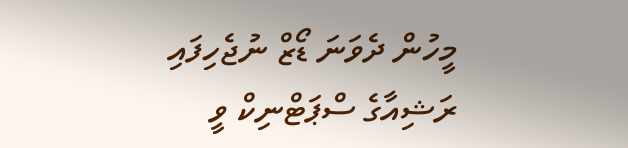މީހުން ދެވަނަ ޑޯޒް ނުޖެހިފައި
ރަޝިއާގެ ސްޕަޓްނިކް ވީ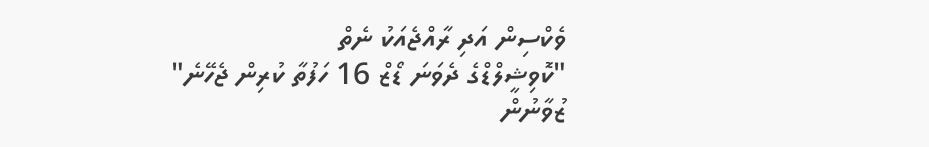ވެކްސިން އަދި ރާއްޖެއަކު ނެތް
"ކޮވިޝީލްޑްގެ ދެވަނަ ޑޯޒް 16 ހަފުތާ ކުރިން ޖެހޭނެ"
ޒުވާނުން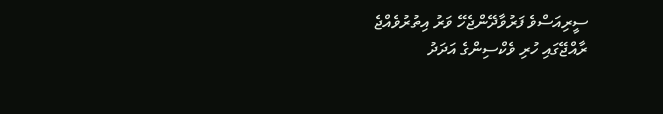ސީރިއަސްވެ ފަރުވާދޭންޖެހޭ ވަރު އިތުރުވެއްޖެ
ރާއްޖޭގައި ހުރި ވެކްސިންގެ އަދަދު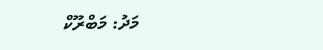މަދު: މަބްރޫކް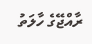ރާއްޖޭގެ ހާލަތު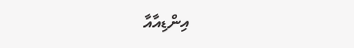އިންޑިއާއާ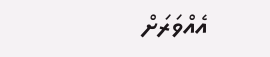އެއްވަރަށް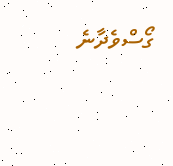ގޯސްވެދާނެ